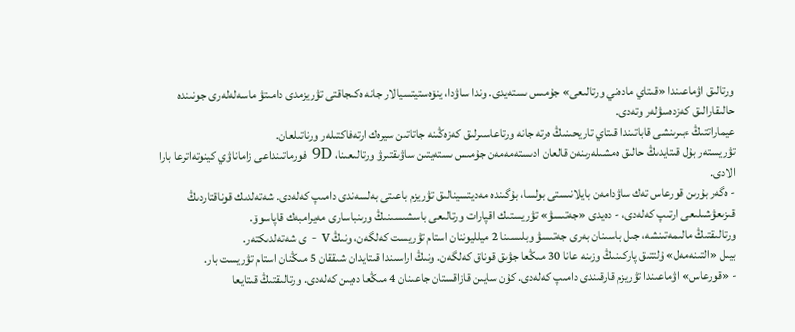ورتالىق اۋماعىندا «قىتاي مادەني ورتالىعى» جۇمىس ىستەيدى. وندا ساۋدا، ينۆەستيتسيالار جانە ەكىجاقتى تۋريزمدى دامىتۋ ماسەلەلەرى جونىندە حالىقارالىق كەزدەسۋلەر وتەدى.
عيماراتتىڭ ءبىرىنشى قاباتىندا قىتاي تاريحىنىڭ ەرتە جانە ورتاعاسىرلىق كەزەڭىنە جاتاتىن سيرەك ارتەفاكتىلەر ورناتىلعان.
تۋريستەر بۇل قىتايدىڭ حالىق ەمشىلەرىنەن قالعان ادىستەمەمەن جۇمىس ىستەيتىن ساۋىقتىرۋ ورتالىعىنا، 9D فورماتىنداعى زاماناۋي كينوتەاترعا بارا الادى.
- ەگەر بۇرىن قورعاس تەك ساۋدامەن بايلانىستى بولسا، بۇگىندە مەديتسينالىق تۋريزم باعىتى بەلسەندى دامىپ كەلەدى. شەتەلدىك قوناقتاردىڭ قىزىعۋشىلىعى ارتىپ كەلەدى، - دەيدى «جەتىسۋ» تۋريستىك اقپارات ورتالىعى باسشىسىنىڭ ورىنباسارى مەيرامبەك قاپاسوۆ.
ورتالىقتىڭ مالىمەتىنشە، جىل باسىنان بەرى جەتىسۋ وبلىسىنا 2 ميلليوننان استام تۋريست كەلگەن، ونىڭ v - ى شەتەلدىكتەر.
بيىل «التىنەمەل» ۇلتتىق پاركىنىڭ وزىنە عانا 30 مىڭعا جۋىق قوناق كەلگەن. ونىڭ اراسىندا قىتايدان شىققان 5 مىڭنان استام تۋريست بار.
- «قورعاس» اۋماعىندا تۋريزم قارقىندى دامىپ كەلەدى. كۇن سايىن قازاقستان جاعىنان 4 مىڭعا دەيىن كەلەدى. ورتالىقتىڭ قىتايعا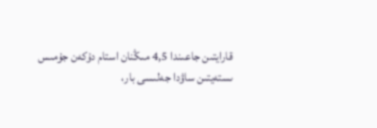قارايتىن جاعىندا 4,5 مىڭنان استام دۇكەن جۇمىس ىستەيتىن ساۋدا جەلىسى بار،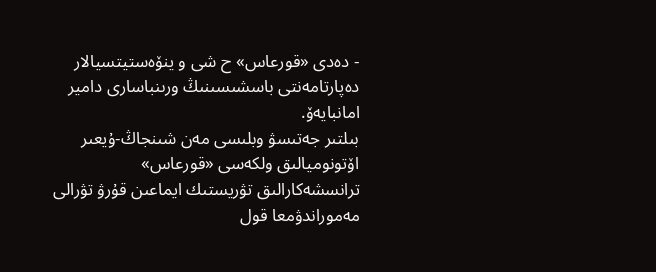- دەدى «قورعاس» ح شى و ينۆەستيتسيالار دەپارتامەنتى باسشىسىنىڭ ورىنباسارى دامير امانبايەۆ.
بىلتىر جەتىسۋ وبلىسى مەن شىنجاڭ-ۇيعىر اۆتونوميالىق ولكەسى «قورعاس» ترانسشەكارالىق تۋريستىك ايماعىن قۇرۋ تۋرالى مەموراندۋمعا قول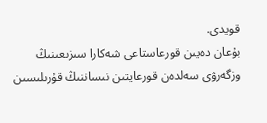قويدى.
بۇعان دەيىن قورعاستاعى شەكارا سىزىعىنىڭ وزگەرۋى سەلدەن قورعايتىن نىساننىڭ قۇرىلىسىن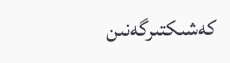كەشىكتىرگەنىن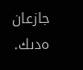جازعان ەدىك.